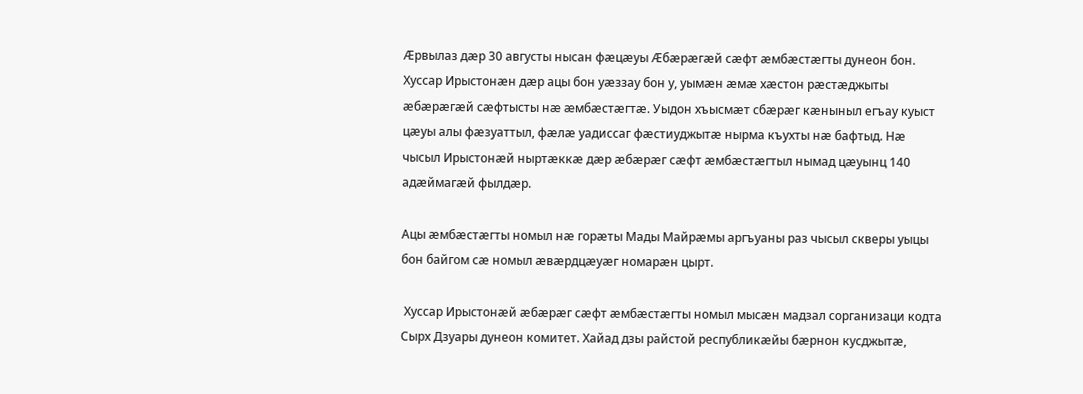Æрвылаз дæр 30 августы нысан фæцæуы Æбæрæгæй сæфт æмбæстæгты дунеон бон. Хуссар Ирыстонæн дæр ацы бон уæззау бон у, уымæн æмæ хæстон рæстæджыты æбæрæгæй сæфтысты нæ æмбæстæгтæ. Уыдон хъысмæт сбæрæг кæныныл егъау куыст цæуы алы фæзуаттыл, фæлæ уадиссаг фæстиуджытæ нырма къухты нæ бафтыд. Нæ чысыл Ирыстонæй ныртæккæ дæр æбæрæг сæфт æмбæстæгтыл нымад цæуынц 140 адæймагæй фылдæр.

Ацы æмбæстæгты номыл нæ горæты Мады Майрæмы аргъуаны раз чысыл скверы уыцы бон байгом сæ номыл æвæрдцæуæг номарæн цырт.

 Хуссар Ирыстонæй æбæрæг сæфт æмбæстæгты номыл мысæн мадзал сорганизаци кодта Сырх Дзуары дунеон комитет. Хайад дзы райстой республикæйы бæрнон кусджытæ,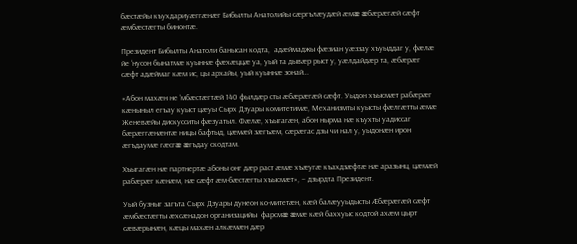бæстæйы къухдариуæггæнæг Бибылты Анатолийы сæргълæудæй æмæ æбæрæгæй сæфт æмбæстæгты бинонтæ.

Президент Бибылты Анатоли банысан кодта,  адæймаджы фæзиан уæззау хъуыддаг у, фæлæ йе ‘нусон бынатмæ куыннæ фæхæццæ уа, уый та дывæр рыст у, уæлдайдæр та, æбæрæг сæфт адæймаг кæм ис, цы архайы, уый куыннæ зонай…

«Абон махæн не ‘мбæстæгтæй 140 фылдæр сты æбæрæгæй сæфт. Уыдон хъысмæт рабæрæг кæныныл егъау куыст цæуы Сырх Дзуары комитетимæ, Механизмты куысты фæлгæтты æмæ Женевæйы дискусситы фæзуатыл. Фæлæ, хъыгагæн, абон нырма нæ къухты уадиссаг бæрæггæнæнтæ ницы бафтыд, цæмæй зæгъæм, сæрæгас дзы чи нал у, уыдонæн ирон æгъдаумæ гæсгæ æгъдау скодтам.

Хъыгагæн нæ партнертæ абоны онг дæр раст æмæ хъæугæ къахдзæфтæ нæ аразынц, цæмæй рабæрæг кæнæм, нæ сæфт æм-бæстæгты хъысмæт», – дзырдта Президент.

Уый бузныг загъта Сырх Дзуары дунеон ко-митетæн, кæй балæууыдысты Æбæрæгæй сæфт æмбæстæгты æхсæнадон организацийы  фарсмæ æмæ кæй баххуыс кодтой ахæм цырт сæвæрынæн, кæцы махæн алкæмæн дæр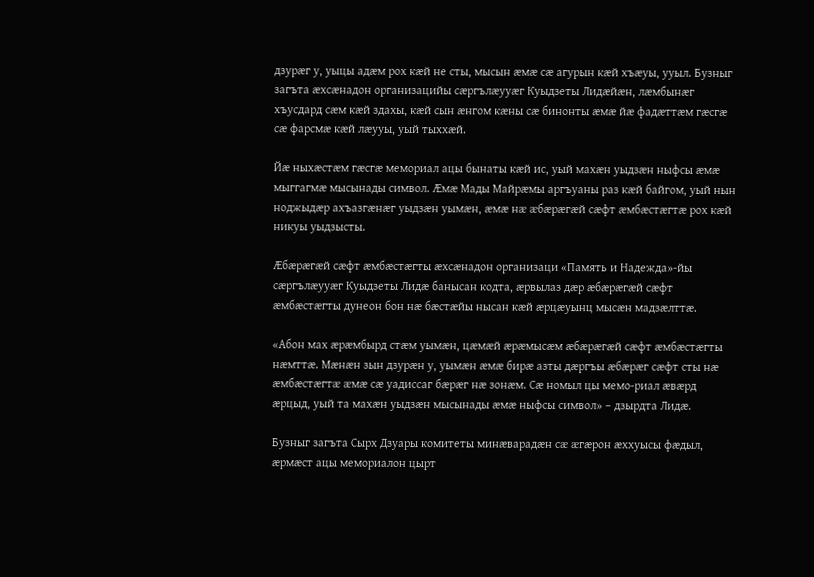дзурæг у, уыцы адæм рох кæй не сты, мысын æмæ сæ агурын кæй хъæуы, ууыл. Бузныг загъта æхсæнадон организацийы сæргълæууæг Куыдзеты Лидæйæн, лæмбынæг хъусдард сæм кæй здахы, кæй сын æнгом кæны сæ бинонты æмæ йæ фадæттæм гæсгæ сæ фарсмæ кæй лæууы, уый тыххæй.

Йæ ныхæстæм гæсгæ мемориал ацы бынаты кæй ис, уый махæн уыдзæн ныфсы æмæ мыггагмæ мысынады символ. Æмæ Мады Майрæмы аргъуаны раз кæй байгом, уый нын ноджыдæр ахъазгæнæг уыдзæн уымæн, æмæ нæ æбæрæгæй сæфт æмбæстæгтæ рох кæй никуы уыдзысты.

Æбæрæгæй сæфт æмбæстæгты æхсæнадон организаци «Память и Надежда»-йы сæргълæууæг Куыдзеты Лидæ банысан кодта, æрвылаз дæр æбæрæгæй сæфт æмбæстæгты дунеон бон нæ бæстæйы нысан кæй æрцæуынц мысæн мадзæлттæ.

«Абон мах æрæмбырд стæм уымæн, цæмæй æрæмысæм æбæрæгæй сæфт æмбæстæгты нæмттæ. Мæнæн зын дзурæн у, уымæн æмæ бирæ азты дæргъы æбæрæг сæфт сты нæ æмбæстæгтæ æмæ сæ уадиссаг бæрæг нæ зонæм. Сæ номыл цы мемо-риал æвæрд æрцыд, уый та махæн уыдзæн мысынады æмæ ныфсы символ» – дзырдта Лидæ.

Бузныг загъта Сырх Дзуары комитеты минæварадæн сæ æгæрон æххуысы фæдыл, æрмæст ацы мемориалон цырт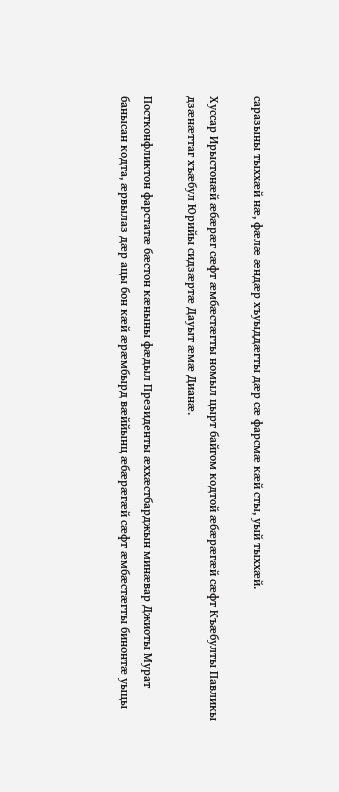саразыны тыххæй нæ, фæлæ æндæр хъуыддæгты дæр сæ фарсмæ кæй сты, уый тыххæй.

Хуссар Ирыстонæй æбæрæг сæфт æмбæстæгты номыл цырт байгом кодтой æбæрæгæй сæфт Къæбулты Павликы дзæнæттаг хъæбул Юрийы сидзæртæ Дауыт æмæ Дианæ.

Постконфликтон фарстатæ бæстон кæныны фæдыл Президенты æххæстбарджын минæвар Джиоты Мурат банысан кодта, æрвылаз дæр ацы бон кæй æрæмбырд вæййынц æбæрæгæй сæфт æмбæстæгты бинонтæ уыцы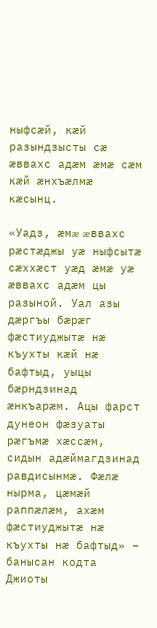ныфсæй, кæй разындзысты сæ æввахс адæм æмæ сæм кæй æнхъæлмæ кæсынц.

«Уадз, æмæ æввахс рæстæджы уæ ныфсытæ сæххæст уæд æмæ уæ æввахс адæм цы разыной. Уал азы дæргъы бæрæг фæстиуджытæ нæ къухты кæй нæ бафтыд, уыцы бæрндзинад æнкъарæм. Ацы фарст дунеон фæзуаты рæгъмæ хæссæм, сидын адæймагдзинад равдисынмæ. Фæлæ нырма, цæмæй раппæлæм, ахæм фæстиуджытæ нæ къухты нæ бафтыд» – банысан кодта  Джиоты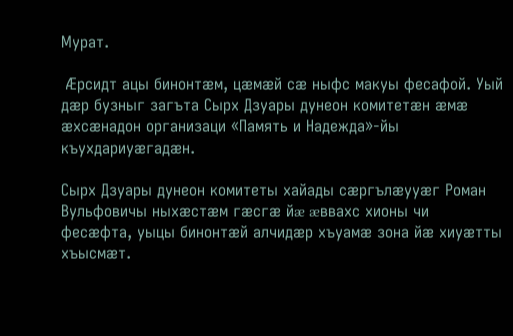Мурат.

 Æрсидт ацы бинонтæм, цæмæй сæ ныфс макуы фесафой. Уый дæр бузныг загъта Сырх Дзуары дунеон комитетæн æмæ æхсæнадон организаци «Память и Надежда»-йы къухдариуæгадæн.

Сырх Дзуары дунеон комитеты хайады сæргълæууæг Роман Вульфовичы ныхæстæм гæсгæ йæ æввахс хионы чи фесæфта, уыцы бинонтæй алчидæр хъуамæ зона йæ хиуæтты хъысмæт.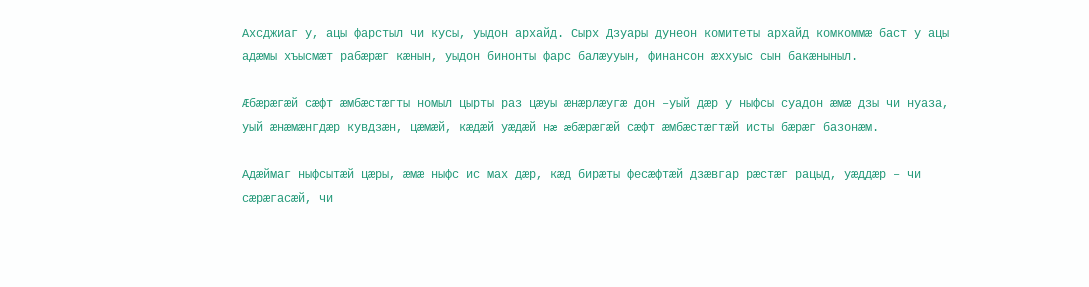Ахсджиаг у, ацы фарстыл чи кусы, уыдон архайд. Сырх Дзуары дунеон комитеты архайд комкоммæ баст у ацы адæмы хъысмæт рабæрæг кæнын, уыдон бинонты фарс балæууын, финансон æххуыс сын бакæныныл.

Æбæрæгæй сæфт æмбæстæгты номыл цырты раз цæуы æнæрлæугæ дон –уый дæр у ныфсы суадон æмæ дзы чи нуаза, уый æнæмæнгдæр кувдзæн, цæмæй, кæдæй уæдæй нæ æбæрæгæй сæфт æмбæстæгтæй исты бæрæг базонæм.

Адæймаг ныфсытæй цæры, æмæ ныфс ис мах дæр, кæд бирæты фесæфтæй дзæвгар рæстæг рацыд, уæддæр – чи сæрæгасæй, чи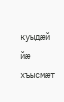куыдæй йæ хъысмæт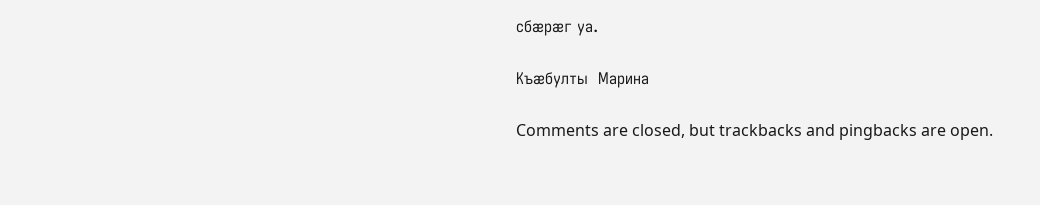сбæрæг уа.

Къæбулты  Марина

Comments are closed, but trackbacks and pingbacks are open.